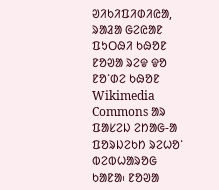ᱣᱤᱠᱤᱯᱤᱰᱤᱭᱟ, ᱨᱟᱲᱟ ᱜᱮᱭᱟᱱ ᱯᱩᱛᱷᱤ ᱠᱷᱚᱱ
ᱱᱚᱣᱟ ᱨᱮᱫ ᱫᱚ ᱱᱚᱸᱰᱮ ᱠᱷᱚᱱ Wikimedia Commons ᱟᱨ ᱯᱟᱥᱮᱡ ᱮᱴᱟᱜ-ᱟ ᱯᱚᱨᱡᱮᱠᱴ ᱨᱮᱦᱚᱸ ᱵᱮᱵᱦᱟᱨᱚᱜ ᱠᱟᱱᱟ᱾ ᱱᱚᱣᱟ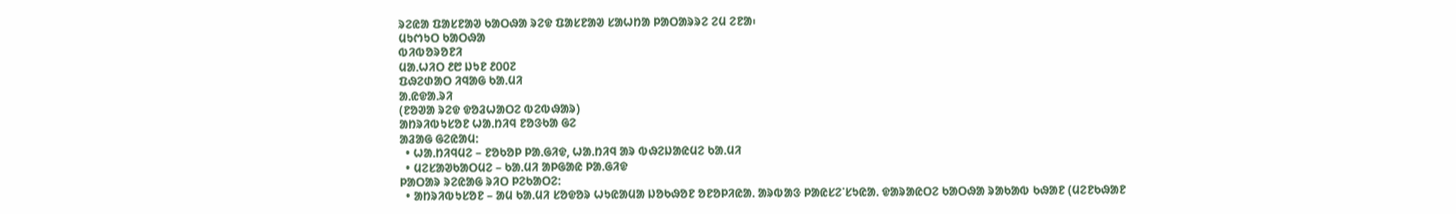ᱨᱮᱭᱟ ᱯᱟᱥᱱᱟᱣ ᱠᱟᱛᱷᱟ ᱨᱮᱫ ᱯᱟᱥᱱᱟᱣ ᱥᱟᱦᱴᱟ ᱞᱟᱛᱟᱨᱨᱮ ᱮᱢ ᱮᱱᱟ᱾
ᱢᱩᱬᱩᱛ ᱠᱟᱛᱷᱟ
ᱵᱤᱵᱚᱨᱚᱱᱤ
ᱢᱟᱹᱦᱤᱛ ᱒᱘ ᱡᱩᱱ ᱒᱐᱐᱗
ᱯᱷᱮᱰᱟᱛ ᱤᱧᱟᱜ ᱠᱟᱹᱢᱤ
ᱟᱹᱭᱫᱟᱹᱨᱤ
(ᱱᱚᱣᱟ ᱨᱮᱫ ᱫᱚᱲᱦᱟᱛᱮ ᱵᱮᱵᱷᱟᱨ)
ᱟᱴᱨᱤᱵᱩᱥᱚᱱ ᱦᱟᱹᱴᱤᱧ ᱱᱚᱝᱠᱟ ᱜᱮ
ᱟᱲᱟᱜ ᱜᱮᱭᱟᱢ:
  • ᱦᱟᱹᱴᱤᱧᱢᱮ – ᱱᱚᱠᱚᱞ ᱞᱟᱹᱜᱤᱫ, ᱦᱟᱹᱴᱤᱧ ᱟᱨ ᱵᱷᱮᱡᱟᱭᱢᱮ ᱠᱟᱹᱢᱤ
  • ᱢᱮᱥᱟᱣᱠᱟᱛᱢᱮ – ᱠᱟᱹᱢᱤ ᱟᱞᱜᱟᱭ ᱞᱟᱹᱜᱤᱫ
ᱞᱟᱛᱟᱨ ᱨᱮᱭᱟᱜ ᱨᱤᱛ ᱞᱮᱠᱟᱛᱮ:
  • ᱟᱴᱨᱤᱵᱩᱥᱚᱱ – ᱟᱢ ᱠᱟᱹᱢᱤ ᱥᱚᱫᱚᱨ ᱦᱩᱭᱟᱢᱟ ᱡᱚᱠᱷᱚᱱ ᱚᱱᱚᱞᱤᱭᱟᱹ ᱟᱨᱵᱟᱝ ᱞᱟᱭᱥᱮᱸᱥᱩᱭᱟᱹ ᱫᱟᱨᱟᱭᱛᱮ ᱠᱟᱛᱷᱟ ᱨᱟᱠᱟᱵ ᱠᱷᱟᱱ (ᱢᱮᱱᱠᱷᱟᱱ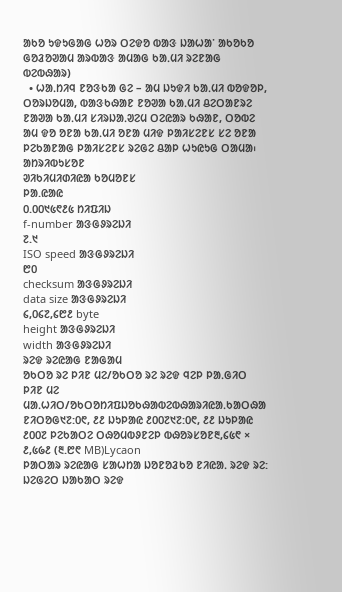ᱟᱠᱚ ᱩᱫᱩᱜᱟᱜ ᱦᱚᱨ ᱛᱮᱫᱚ ᱵᱟᱝ ᱡᱟᱦᱟᱸ ᱟᱠᱚᱠᱚ ᱜᱚᱲᱚᱣᱟᱢ ᱟᱨᱵᱟᱝ ᱟᱢᱟᱜ ᱠᱟᱹᱢᱤ ᱨᱮᱱᱟᱜ ᱵᱮᱵᱷᱟᱨ)
  • ᱦᱟᱹᱴᱤᱧ ᱱᱚᱝᱠᱟ ᱜᱮ – ᱟᱢ ᱡᱩᱫᱤ ᱠᱟᱹᱢᱤ ᱵᱚᱫᱚᱞ, ᱛᱚᱨᱡᱚᱢᱟ, ᱵᱟᱝᱠᱷᱟᱱ ᱱᱚᱣᱟ ᱠᱟᱹᱢᱤ ᱪᱮᱛᱟᱱᱨᱮ ᱱᱟᱣᱟ ᱠᱟᱹᱢᱤ ᱥᱤᱨᱡᱟᱹᱣᱮᱢ ᱛᱮᱭᱟᱨ ᱠᱷᱟᱱ, ᱛᱚᱵᱮ ᱟᱢ ᱫᱚ ᱚᱱᱟ ᱠᱟᱹᱢᱤ ᱚᱱᱟ ᱢᱤᱫ ᱞᱟᱤᱥᱮᱱᱥ ᱥᱮ ᱚᱱᱟ ᱞᱮᱠᱟᱱᱟᱜ ᱞᱟᱤᱥᱮᱱᱥ ᱨᱮᱜᱮ ᱪᱟᱞ ᱦᱩᱭᱩᱜ ᱛᱟᱢᱟ᱾
ᱟᱴᱨᱤᱵᱩᱥᱚᱱ
ᱣᱤᱠᱤᱢᱤᱰᱤᱭᱟ ᱠᱚᱢᱚᱱᱥ
ᱞᱟ.ᱭᱟᱭ
᱐.᱐᱐᱑᱕᱖᱒᱕ ᱴᱤᱯᱤᱡ
f-number ᱟᱝᱜᱽᱨᱮᱡᱤ
᱗.᱑
ISO speed ᱟᱝᱜᱽᱨᱮᱡᱤ
᱘᱐
checksum ᱟᱝᱜᱽᱨᱮᱡᱤ
data size ᱟᱝᱜᱽᱨᱮᱡᱤ
᱔,᱐᱔᱗,᱔᱘᱒ byte
height ᱟᱝᱜᱽᱨᱮᱡᱤ
width ᱟᱝᱜᱽᱨᱮᱡᱤ
ᱨᱮᱫ ᱨᱮᱭᱟᱜ ᱱᱟᱜᱟᱢ
ᱚᱠᱛᱚ ᱨᱮ ᱞᱤᱱ ᱢᱮ/ᱚᱠᱛᱚ ᱨᱮ ᱨᱮᱫ ᱧᱮᱞ ᱞᱟᱹᱜᱤᱛ ᱞᱤᱱ ᱢᱮ
ᱢᱟᱹᱦᱤᱛ/ᱚᱠᱛᱚᱴᱤᱯᱡᱚᱠᱷᱟᱵᱮᱵᱷᱟᱨᱤᱭᱟᱹᱠᱟᱛᱷᱟ
ᱱᱤᱛᱚᱜ᱑᱗:᱐᱖, ᱒᱒ ᱡᱩᱞᱟᱭ ᱒᱐᱐᱗᱑᱗:᱐᱖, ᱒᱒ ᱡᱩᱞᱟᱭ ᱒᱐᱐᱗ ᱞᱮᱠᱟᱛᱮ ᱛᱷᱚᱢᱵᱽᱱᱮᱞ ᱵᱷᱚᱨᱥᱚᱱ᱓,᱔᱕᱖ × ᱒,᱕᱙᱒ (᱓.᱘᱖ MB)Lycaon
ᱞᱟᱛᱟᱨ ᱨᱮᱭᱟᱜ ᱥᱟᱦᱴᱟ ᱡᱚᱱᱚᱲᱠᱚ ᱱᱤᱭᱟᱹ ᱨᱮᱫ ᱨᱮ:
ᱡᱮᱜᱮᱛ ᱡᱟᱠᱟᱛ ᱨᱮᱫ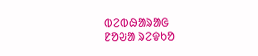ᱵᱮᱵᱷᱟᱨᱟᱜ
ᱱᱚᱶᱟ ᱨᱮᱫᱠᱚ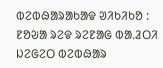ᱵᱮᱵᱷᱟᱨᱟᱠᱟᱫ ᱣᱤᱠᱤᱠᱚ :
ᱱᱚᱶᱟ ᱨᱮᱫ ᱨᱮᱱᱟᱜ ᱵᱟᱹᱲᱛᱤ ᱡᱮᱜᱮᱛ ᱵᱮᱵᱷᱟᱨ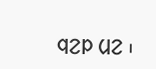ᱧᱮᱞ ᱢᱮ ᱾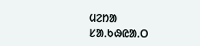ᱢᱮᱴᱟ ᱥᱟᱹᱠᱷᱭᱟᱹᱛ